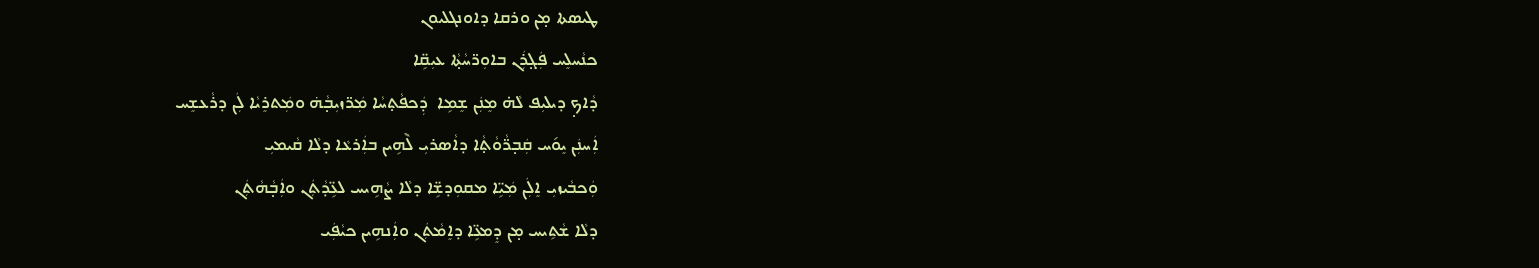ܛܝܣܬܐ ܡ̣ܢ ܘܪܩܐ ܕܐܘܢܓܠܝܘܢ
ܟܢܵܚܠܸܚ ܦܲܓ̣ܪܲܢ ܒܐܘܼܪ̈ܚܵܬ̣ܵܐ ܥܝܼܩܹ̈ܐ
ܕܵܐܟ̣ ܕܝܠܝܼܦ ܠܵܗ̇ ܡܸܢܲܢ ܫܸܡܹܐ  ܕܲܟܦܵܬ̣ܚܵܐ ܡܲܪ̈ܙܝܼܒ̣ܵܗ݁ ܘܡܲܬܪܸܝܵܐ ܠܲܢ ܕܪܵܥܫܸܚ
ܐܲܚܢܲܢ ܝܸܘ݇ܚ ܩܲܒ̣ܪ̈ܵܘܵܬ̣ܵܐ ܕܐܵܣܪܝܼ ܠ݉ܗܹܝܢ ܒܐܲܪܥܵܐ ܕܠܵܐ ܩܵܝܡܝܼ
ܘܲܟܒܵܝܙܝܼ ܐܸܠܲܢ ܡܲܝܹ̈ܐ ܡܩܘܼܕܫܹ̈ܐ ܕܠܵܐ ܨܵܗܹܝܚ ܠܥܹ̈ܕܵܬܲܢ ܘܐܲܒ̣ܵܗܵܬܲܢ
ܕܠܵܐ ܫܵܬܹܝܚ ܡ̣ܢ ܕܸܡܥܹ̈ܐ ܕܐܸܡܵܬܲܢ ܘܐܲܢܗܹܝܢ ܟܝܵܦܲܝ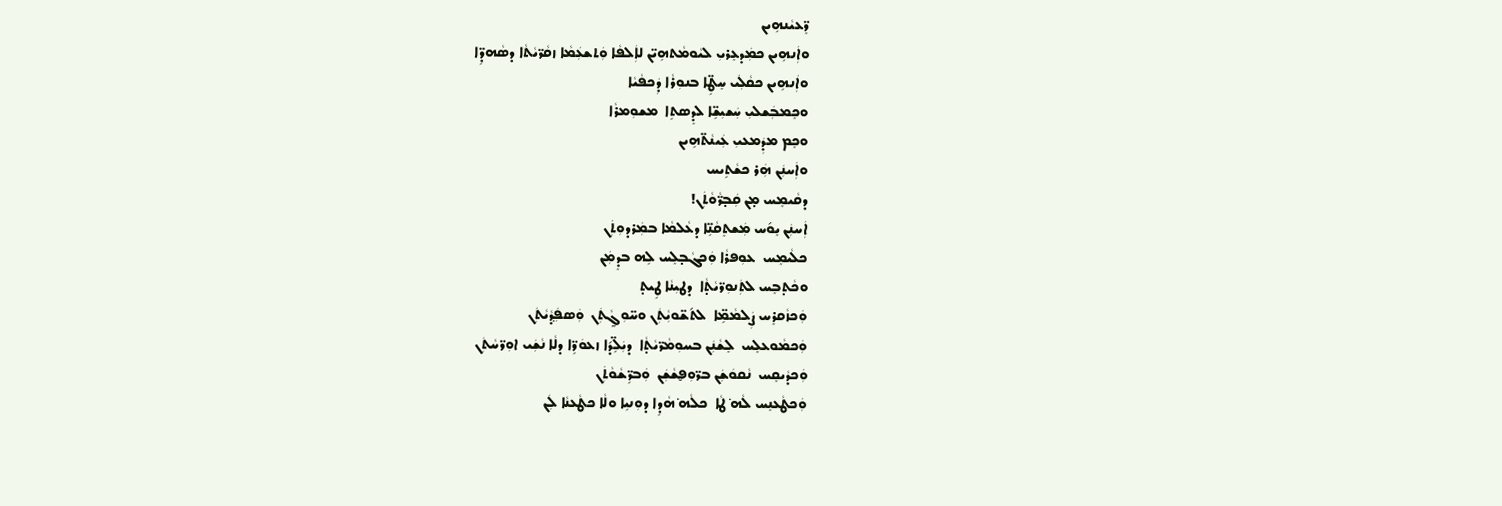ܪܸ̈ܥܝܵܢܗܹܝܢ
ܘܐܲܢܗܹܝܢ ܟܡܲܕܥܸܪܝܼ ܠܝܵܘܡܵܬܗܹܝ̈ܢ ܠܐܲܠܦܵܐ ܘܲܬܫܥܲܡܵܐ ܙܩܵܪ̈ܝܵܬܵܐ ܕܣܵܗܕܹ̈ܐ
ܘܐܲܢܗܹܝܢ ܟܩܵܠܲܝ ܚܸܛܹ̈ܐ ܒܢܘܼܪܵܐ ܕܲܟܦܵܝܵܐ
ܘܟܸܡܒܲܫܠܝܼ ܚܲܫܝܼܫܹ̈ܐ ܠܕܸܣܬܹܐ  ܡܫܘܼܡܪܵܐ
ܘܟܸܡ ܡܕܲܡܥܝܼ ܥܲܝܢܵܬ̈ܗܹܝܢ
ܘܐܲܚܢܲܢ ܗܲܪ ܟܫܵܬܹܝܚ
ܕܩܵܝܡܸܚ ܡ̣ܢ ܩܲܒ̣ܪ̈ܵܘܵܬܲܢ!
ܐܲܚܢܲܢ ܝܸܘ݇ܚ ܡܲܫܬܸܩܵܢܹ̈ܐ ܕܥܵܠܡܵܐ ܒܡܲܪܕܘܼܬܲܢ
ܟܠܵܝܡܸܚ  ܥܘܼܦܪܵܐ ܘܲܟܓܵܒ̣ܠܸܚ ܠܹܗ ܒܕܸܡܲܢ
ܘܟܵܬ̣ܒܸܚ ܠܬܲܢܘܼܪ̈ܝܵܬ̣ܵܐ  ܕܛܝܼܢܵܐ ܛܹܝܬ̣
ܘܲܟܙܵܩܪܸܚ ܨܲܠܡܵܡܹ̈ܐ  ܠܬ݇ܫ̈ܘܝܼܵܬܲܢ ܘܚ̈ܘܼܓ̰ܵܬܲܢ  ܘܲܣܦܲܕ݂ܵܝܵܬܲܢ
ܘܲܟܡܵܘܥܠܸܚ  ܠܸܫܵܢܲܢ ܒܚܘܼܡܵܪ̈ܝܵܬ̣ܵܐ  ܕܝܲܠܹ̈ܕ݇ܐ ܙܥܘܿܪܹ̈ܐ ܕܠܵܐ ܢܵܫܲܝ ܐܘܼܪ̈ܚܵܬܲܢ
ܘܲܟܕܵܝܩܸܚ  ܢܵܩܘܿܫܲܢ ܒܪ̈ܘܼܦ̮ܫܵܫܲܢ  ܘܲܒܪܹ̈ܫܵܘܵܬܲܢ
ܘܲܟܛܵܥܢܸܚ ܠܵܗ݁ ܛܵܐ  ܟܠܵܗ݁ ܗܵܕܹܐ ܕܘܼܢܝܹܐ ܘܠܵܐ ܟܛܵܥܢܵܐ ܠܲܢ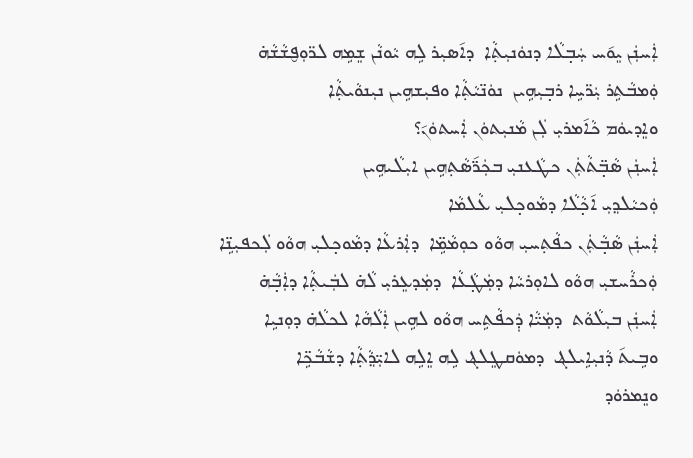ܐܲܚܢܲܢ ܝܸܘ݇ܚ ܚܲܒ̣ܠܵܐ ܕܢܘܿܢܝܼܬ݂ܵܐ  ܕܐ݇ܣܝܼܪ ܠܹܗ ܝܵܘܢܵܢ ܫܸܡܹܗ ܠܪ̈ܘܼܦ̮ܫܵܫܵܗ݁
ܘܲܡܒܵܬܹܪ ܝܲܪ̈ܚܹܐ ܪܒ̣ܝܼܗܹܝܢ  ܢܘܿܢ̈ܝܵܬ݂ܵܐ ܘܦܝܼܫܗܹܝܢ ܢܝܼܢܘܵܝܬ݂ܵܐ
ܘܐܸܕܝܘܿܡ ܟܵܐ݇ܡܪܝܼ ܠܲܢ ܡܵܢܝܼܬܘܿܢ ܐܲܚܬܘܿܢ݇؟
ܐܲܚܢܲܢ ܣܵܒ̣̈ܬܵܬܲܢ ܟܛܵܥܢܝܼ ܒܟܲܪ̈݇ܣܵܬ݂ܗܹܝܢ ܐܝܼܠܵܝܗܹܝܢ
ܘܲܟܝܵܠܕ݂ܝܼ ܐ݇ܟ̣ܵܠܵܐ ܕܡܵܘܟ̣ܠܝܼ ܥܵܠܡܵܐ
ܐܲܚܢܲܢ ܣܵܒ̣ܵܬܲܢ ܟܦܵܬ݂ܚܝܼ ܗܘܵܘ ܟܘܼܡܵܡܹ̈ܐ  ܕܐܲܪܥܵܐ ܕܡܵܘܟ̣ܠܝܼ ܗܘܵܘ ܠܲܟܦܝܼܢܹ̈ܐ
ܘܲܟܪܵܚܫܝܼ ܗܘܵܘ ܠܐܘܼܪܚܵܐ ܕܡܲܛ̣ܵܥܵܐ  ܕܡܲܕܥܸܪܝܼ ܠܵܗ݁ ܠܒܲܝܬ݂ܵܐ ܕܐܲܒ̣ܵܗ݁
ܐܲܚܢܲܢ ܒܝܼܠܵܘܵܬ  ܕܡܲܝ̈ܵܐ ܕܲܟܦܵܬܹܚ ܗܘܵܘ ܠܗܹܝܢ ܐܲܠܵܗܵܐ ܠܟܠܵܗ݁ ܕܘܼܢܝܹܐ
ܘܒܹܝܬ݇ ܕܵܢܝܼܐܹܝܠܔ  ܕܡܘܿܩܛܸܠܔ ܠܹܗ ܐܸܠܹܗ ܠܐܝܼ̈ܕ݂ܵܬ݂ܵܐ ܕܫܵܒܵܟܹ̈ܐ
ܘܢܸܡܪܘܿܕ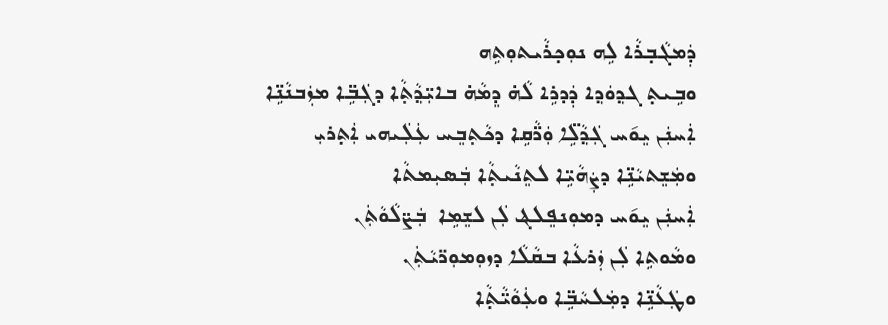ܕܲܡܓܵܒ̣ܪܵܐ ܠܹܗ ܢܘܼܟ̣ܪܵܝܬܘܼܬܹܗ
ܘܒܹܝܬ̣ ܓܕ݂ܘܿܕ݂ܐ ܕܲܕܪܹܐ ܠܵܗ݁ ܕܸܡܵܗ݁ ܒܐܝܼ̈ܕ݂ܵܬ݂ܵܐ ܕܓܲܒܹ̈ܐ ܡܙܲܒܢܵܢܹ̈ܐ
ܐܲܚܢܲܢ ܝܸܘ݇ܚ ܓܲܕ݂ܵܠܹ̈ܐ ܘܲܪ̈ܵܩܹܐ ܕܟܵܬ݂ܒܸܚ ܥܲܠܲܝܗܝ ܐܲܬ̣ܪܝܼ
ܘܡܲܫܸܬܝܵܢܹ̈ܐ ܕܨܲܗܵܝܹ̈ܐ ܠܬܸܢܵܝܬ݂ܵܐ ܒܲܣܝܼܡܬܵܐ
ܐܲܚܢܲܢ ܝܸܘ݇ܚ ܕܡܘܼܢܦܸܠܔ ܠܲܢ ܠܫܸܡܹܐ  ܒܲܨ̈ܠܵܘܵܬܲܢ
ܘܡܵܘܬܹܐ ܠܲܢ ܙܲܪܥܵܐ ܒܩܵܠܵܐ ܕܙܘܼܡܘܼܪ̈ܝܵܬܲܢ
ܘܛܲܥܵܢܹ̈ܐ ܕܡܲܠܚܵܒܹ̈ܐ ܘܥܲܘܵܝ̈ܵܬ̣ܵܐ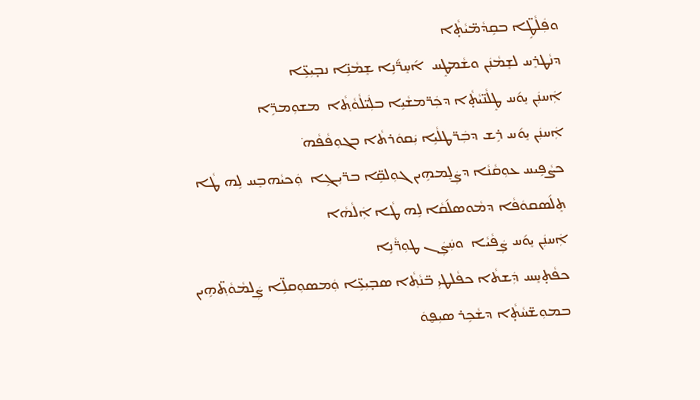ܘܦܲܠܵܛܹ̈ܐ ܒܩܹܕܵܡ̈ܝܵܬ̣ܵܐ
ܕܢܵܛܪܸܚ ܠܫܸܡܵܢܲܢ ܘܫܵܡܛܸܚ  ܐ݇ܚܸܪ̈݇ܢܹܐ ܫܸܡܵܢܹ̈ܐ ܢܒ̣ܝܼܥܹ̈ܐ
ܐܲܚܢܲܢ ܝܸܘ݇ܚ ܛܸܠܵܢ̈ܝܵܬ̣ܵܐ ܕܟܲܪ̈ܡܫܵܝܹܐ ܒܠܲܝ̈ܠܵܘܵܬ݂ܵܐ  ܡܫܘܼܡܪܹ̈ܐ
ܐܲܚܢܲܢ ܝܸܘ݇ܚ ܪܹܫ ܕܒܲܪ̈ܛܠܵܝܹܐ ܝܲܩܘܿܪܬܵܐ ܒܓܘܼܦܵܦܵܗ݁
ܟܨܵܦܹܝܚ ܥܘܼܩܵܢܵܐ ܕܨܲܠܸܡܗܹܝܢ ܓܘܼܠܩܹ̈ܐ ܒܪ̈ܝܼܓܹܐ  ܘܲܟܝܵܗܒܸܚ ܠܹܗ ܛܵܐ ܬܸܠ݇ܣܩܘܿܦܵܐ ܕܡܵܘܣܠ݇ܩܵܐ ܠܹܗ ܛܵܐ ܐܲܠܵܗܵܐ
ܐܲܚܢܲܢ ܝܸܘ݇ܚ ܨܲܦܵܝܵܐ  ܘܚܲܨܲܢ ܛܘܼܪ̈ܵܢܹܐ
ܟܦܵܬ̣ܚܸܚ ܕܲܫܬܵܐ ܟܦܵܠܛܝܼ ܒ̈ܢܵܬ݂ܵܐ ܣܒ̣ܝܼܥܹ̈ܐ ܘܲܡܣܘܼܩܠܹ̈ܐ ܨܲܠܡܵܘܵܬ݂̈ܗܹܝܢ ܒܡܘܼܫ̈ܚܵܬ̣ܵܐ ܕܫܵܟܹܪ ܣܝܼܦ̮ܘܿ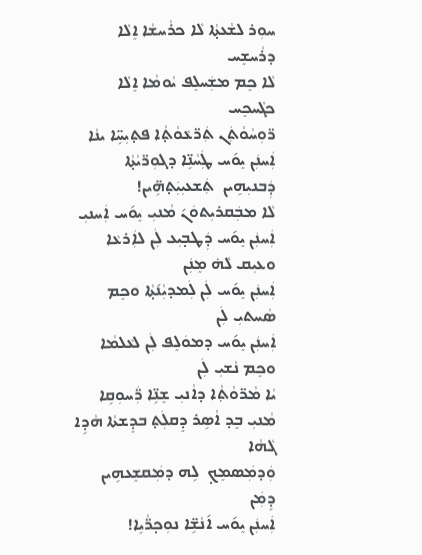ܚܘܼܪ ܠܫܵܥܬ̣ܵܐ ܠܵܐ ܟܪܵܚܫܵܐ ܐܸܠܵܐ ܕܪܵܚܫܸܚ
ܠܵܐ ܟܸܡ ܡܫܲܚܠܸܦ ܝܵܘܡܵܐ ܐܸܠܵܐ ܟܓܵܚܟܸܚ
ܪ̈ܘܼܚܵܘܵܬܲܢ ܬܲܪ̈ܥܵܘܵܬ̣ܵܐ ܦܬ̣ܝܼܚܹ̈ܐ ܝܢܵܐ
ܐܲܚܢܲܢ ܝܸܘ݇ܚ ܛܲܚܵܢܹ̈ܐ ܕܓܘܼܪ̈ܝܵܬ̣ܵܐ  ܕܲܒܢܝܼܗܹܝܢ  ܬܲܫܥܝܼܝܲܬ̣ܗܹ̈ܝܢ!
ܠܵܐ ܡܒܲܩܪܝܼܬܘܿܢ݇ ܡܵܢܝܼ ܝܸܘ݇ܚ ܐܲܚܢܝܼ
ܐܲܚܢܲܢ ܝܸܘ݇ܚ ܕܲܛܒ̣ܝܼܥ ܠܲܢ ܠܐܲܪܥܵܐ ܘܥܝܼܩ ܠܵܗ݁ ܡܸܢܲܢ
ܐܲܚܢܲܢ ܝܸܘ݇ܚ ܠܲܢ ܠܲܡܕܝܼܵܢ݇ܬ̣ܵܐ ܘܟܸܡ ܣܵܚܬܝܼ ܠܲܢ
ܐܲܚܢܲܢ ܝܸܘ݇ܚ ܕܡܘܿܠܸܦ ܠܲܢ ܠܥܵܠܡܵܐ ܘܟܸܡ ܢܵܫܝܼ ܠܲܢ
ܝܵܐ ܡܵܪ̈ܘܵܬ݂ܵܐ ܕܐܵܢܝܼ ܫܸܢܹ̈ܐ ܪ̈ܲܚܘܼܩܹܐ
ܡܵܢܝܼ ܒܸܕ ܐܵܣܹܪ ܕܸܩܠܲܬ̣ ܒܕܸܫܬܵܐ ܗܵܕܹܐ ܓܵܗܵܐ
ܘܲܕܡܲܣܡܸܟ̣  ܠܹܗ ܕܡܲܩܫܸܥܗܹܝܢ  ܕܸܡܲܢ
ܐܲܚܢܲܢ ܝܸܘ݇ܚ ܐ݇ܢܵܫܹ̈ܐ ܢܘܼܟ̣ܪ̈ܵܝܹܐ!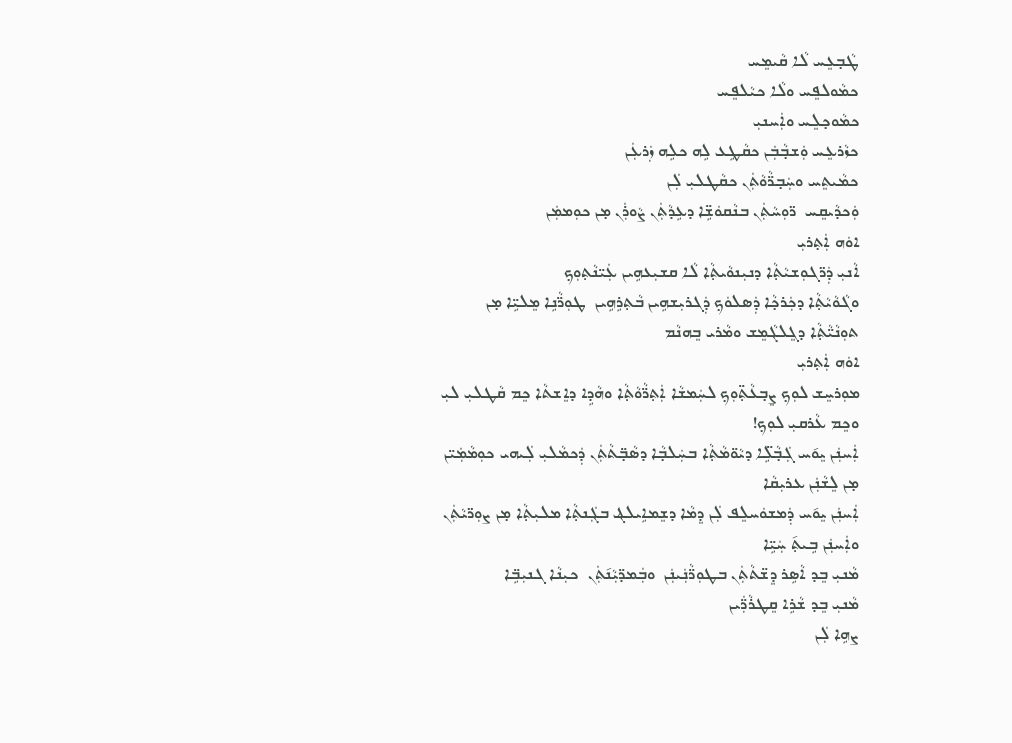ܛܵܒ̣ܥܸܚ ܠܵܐ ܩܵܝܡܸܚ
ܟܡܵܘܠܦܸܚ ܘܠܵܐ ܟܝܵܠܦܸܚ
ܟܡܵܘܟ̣ܠܸܚ ܘܐܲܚܢܝܼ
ܟܙܵܪܥܸܚ ܘܲܫܒ̣ܵܒܲܢ ܟܩܵܛܹܥ ܠܹܗ ܟܠܹܗ ܙܲܪܥܲܢ
ܟܡܵܝܬܸܚ ܘܚܲܒ̣ܪ̈ܵܘܵܬܲܢ ܟܩܵܛܠܝܼ ܠܲܢ
ܘܲܟܕܵܝܩܸܚ  ܪ̈ܘܼܚܵܬܲܢ ܒܢܵܩܘܿܫܹ̈ܐ ܕܥܹܕܵܬܲܢ ܨܵܘܪܲܢ ܡ̣ܢ ܟܘܼܡܡܲܢ
ܐܘܿܗ ܐܲܬ̣ܪܝܼ
ܐܵܢܝܼ ܕܲܪ̈ܓܘܼܫܝܵܬ݂ܵܐ ܕܢܝܼܢܘܵܝܬ݂ܵܐ ܠܵܐ ܩܫܝܼܥܗܹܝܢ ܥܲܝ̈ܢܵܬ݂ܘܼܟ̣
ܘܓܵܘܵܝܵܬ݂ܵܐ ܕܟܲܪܟ̣ܵܐ ܕܲܣܠܘܿܟ̣ ܕܲܓܪܝܼܫܗܹܝܢ ܒܵܬ݂ܪܹܗܹܝܢ  ܛܘܼܪ̈ܵܢܹܐ ܡܸܠܝܹ̈ܐ ܡ̣ܢ ܬܘܼܢܵܝ̈ܵܬ݂ܵܐ ܕܓܸܠܓܵܡܸܫ ܘܡܵܪܝ ܒܸܗܢܵܡ
ܐܘܿܗ ܐܲܬ݂ܪܝܼ
ܡܘܼܪܚܸܫ ܠܘܼܟ̣ ܨܸܒ̣ܥܵܬ݂̈ܘܼܟ̣ ܠܚܲܡܫܵܐ ܐܲܬ݂ܪ̈ܵܘܵܬ݂ܵܐ ܘܗܵܕܹܐ ܕܐܸܫܬܵܐ ܟܸܡ ܩܵܛܠܝܼ ܠܝܼ ܘܟܸܡ ܥܵܪܩܝܼ ܠܘܼܟ̣!
ܐܲܚܢܲܢ ܝܸܘ݇ܚ ܓܲܒ̣ܵܠܹ̈ܐ ܕܝܵܘ̈ܡܵܬ݂ܵܐ ܒܚܲܠܒ̣ܵܐ ܕܣܵܒ̣̈ܬܵܬܲܢ ܕܲܟܡܵܠܝܼ ܠܲܝܗܝ ܟܘܼܡܵܡܲܝ̈ܢ ܡ̣ܢ ܠܸܫܵܢܲܢ ܥܪܝܼܩܵܐ
ܐܲܚܢܲܢ ܝܸܘ݇ܚ ܕܲܡܫܘܿܚܠܸܦ ܠܲܢ ܕܸܡܵܐ ܕܫܸܡܐܹܝܠܔ ܒܓܲܢܬ݂ܵܐ ܡܠܝܼܬ݂ܵܐ ܡ̣ܢ ܨܘܼܪ̈ܝܵܬܲܢ ܘܐܲܚܢܲܢ ܒܹܝܬ݂݇ ܚܲܝܹ̈ܐ
ܡܵܢܝܼ ܒܸܕ ܐܵܣܹܪ ܕܸܫ̈ܬܵܬܲܢ ܒܛܘܼܪ̈ܵܢܲܝܢܲܢ  ܘܒܲܡܕ̈ܝܼܵܢ݇ܬܲܢ  ܟܝܼܢܵܐ ܓܢܝܼܒܹ̈ܐ
ܡܵܢܝܼ ܒܸܕ ܫܵܪܹܐ ܩܸܛܪܵܪ̈ܲܝܢ
ܨܗܹܐ ܠܲܢ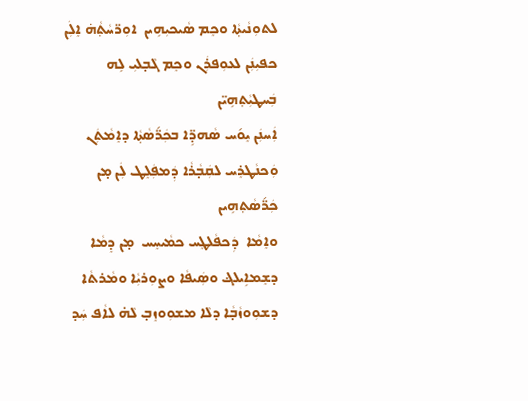ܠܬܘܼܢܵܝܬ݂ܵܐ ܘܟܸܡ ܣܵܝܟܝܼܗܹܝܢ  ܐܘܼܪ̈ܚܵܬ݂ܵܗ݁ ܐܸܠܲܢ
ܟܦܝܼܢܲܢ ܠܥܘܼܦܪܲܢ ܘܟܸܡ ܓܵܒ̣ܠܝܼ ܠܹܗ ܒܲܚܛܝܼܵܬ݂ܗܹܝ̈ܢ
ܐܲܚܢܲܢ ܝܸܘ݇ܚ ܣܵܗܕܹ̈ܐ ܒܟܲܪ̈݇ܣܵܬ݂ܵܐ ܕܐܸܡܵܬܲܢ
ܘܲܟܢܵܛܪܸܚ ܠܩܲܒ̣ܵܪܵܐ ܕܲܡܦܲܠܸܛ ܠܲܢ ܡ̣ܢ ܟܲܪ̈݇ܣܵܬ݂ܗܹܝܢ
ܘܐܸܡܵܐ  ܕܲܟܦܵܠܛܸܚ ܟܡܵܝܚܸܚ  ܡ̣ܢ ܕܸܡܵܐ ܕܫܸܡܐܹܝܠܔ ܘܣܲܝܦܵܐ ܘܨܘܼܪܝܼܵܐ ܘܡܵܪܬܵܐ ܕܫܘܼܘܙܵܒ̣ܵܐ ܕܠܵܐ ܡܫܘܼܘܙܸܒ̣ ܠܵܗ̇ ܠܐܵܦ ܚܲܕ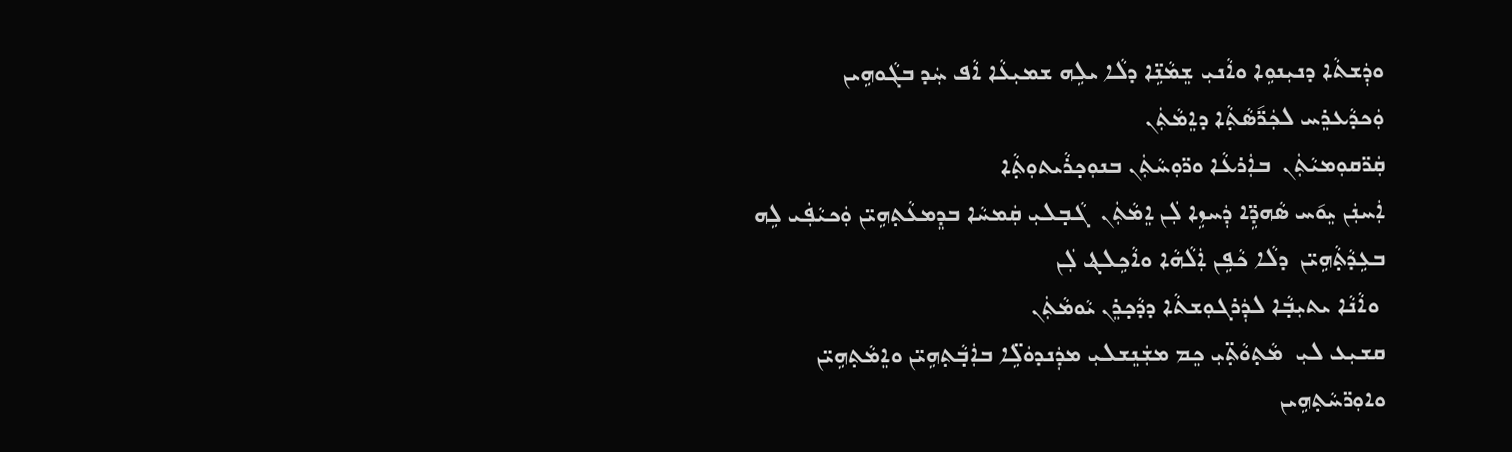ܘܕܲܫܬܵܐ ܕܢܝܼܢܘܹܐ ܘܐܵܢܝܼ ܫܸܡܵܢܹ̈ܐ ܕܠܵܐ ܝܠܹܗ ܫܡܝܼܥܵܐ ܐܵܦ ܚܲܕ ܒܓܵܘܗܹܝܢ
ܘܲܟܕܵܥܪܸܚ ܠܟܲܪ̈݇ܣܵܬ݂ܵܐ ܕܐܸܡܵܬܲܢ
ܩܲܪ̈ܩܘܼܡܝܵܬܲܢ  ܒܐܲܪܥܵܐ ܘܪ̈ܘܼܚܵܬܲܢ ܒܢܘܼܟ̣ܪܵܝܬܘܼܬ݂ܵܐ
ܐܲܚܢܲܢ ܝܸܘ݇ܚ ܣܵܗܕܹ̈ܐ ܕܲܚܙܹܐ ܠܲܢ ܐܸܡܵܬܲܢ  ܓܵܒ̣ܠܝܼ ܩܲܡܚܵܐ ܒܕܸܡܥܵܬ݂ܗܹܝ̈ܢ ܘܲܟܝܵܦܲܝ ܠܹܗ ܒܥܹܕܵܬ̣ܵܗܹܝ̈ܢ  ܕܠܵܐ ܟܵܦܹܢ ܐܲܠܵܗܵܐ ܘܐܵܟܹܠܔ ܠܲܢ
 ܘܐܵܢܵܐ ܝܬܝܼܒ̣ܵܐ ܠܕܲܪܓܘܼܫܬܵܐ ܕܕܵܟ̣ܪܸܢ ܝܵܘܡܵܬܲܢ
ܩܫܝܼܥ ܠܝܼ  ܡܵܬ̣ܘܵܬ݂̈ܝܼ ܟܸܡ ܡܫܲܢܸܫܠܝܼ ܡܕܲܢܕܘܿܠܹ̈ܐ ܒܐܲܒ̣ܵܬ݂ܗܹܝ̈ܢ ܘܐܸܡܵܬ݂ܗܹܝ̈ܢ ܘܐܘܼܪ̈ܚܵܬ݂ܗܹܝܢ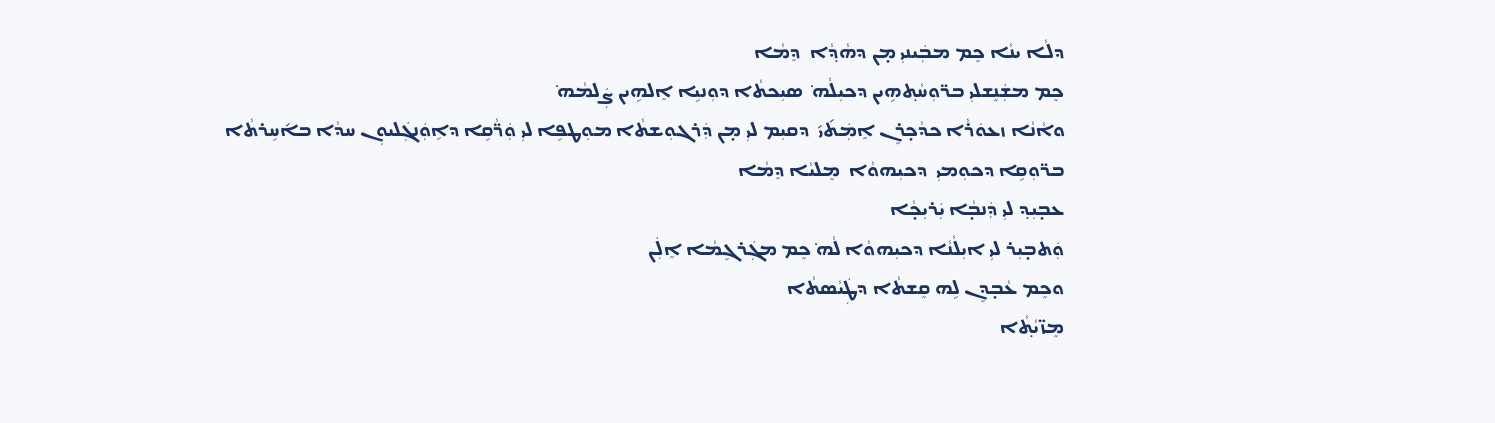ܕܠܵܐ ܝܢܵܐ ܟܸܡ ܡܒܲܝܢܝܼ ܡ̣ܢ ܕܗܵܕ݂ܵܐ  ܕܸܡܵܐ
ܟܸܡ ܡܫܲܢܸܫܠܝܼ ܒܪ̈ܘܼܚܵܬ݂ܗܹܝܢ ܕܟܝܼܠܵܗ݁  ܣܝܼܟܬܵܐ ܕܘܼܢܝܹܐ ܐܸܠܗܹܝܢ ܨܲܠܡܵܗ݁
ܘܐܵܢܵܐ ܙܥܘܿܪܵܐ ܟܕܵܟ̣ܪܸܢ ܐܸܡܲܬ݇ܝ݇  ܕܩܝܼܡ ܠܝܼ ܡ̣ܢ ܕܲܪܓܘܼܫܬܵܐ ܡܘܼܛܦܹܐ ܠܝܼ ܘܲܪ̈ܵܩܹܐ ܕܐܹܘܲܢܓܲܠܝܘܼܢ ܚܕܵܐ ܒܐ݇ܚܹܪܬܵܐ
ܒܪ̈ܘܼܩܹܐ ܕܟܘܼܡܝܼ  ܕܟܝܼܗܘܵܐ  ܡܸܠܝܵܐ ܕܸܡܵܐ
ܥܒ̣ܝܼܕ݂ ܠܝܼ ܕܲܢܒ̣ܵܐ ܝܲܪܝܼܟ̣ܵܐ
ܘܲܬܒ̣ܝܼܪ ܠܝܼ ܐܝܼܠܵܢܵܐ ܕܟܝܼܗܘܵܐ ܠܵܗ݁ ܟܸܡ ܡܓܲܪܓܸܡܵܐ ܐܸܠܲܢ
ܘܟܸܡ ܥܵܒ̣ܕܸܢ ܠܹܗ ܩܸܫܬܵܐ ܕܛܲܝܵܣܬܵܐ
ܡܸܙ̈ܝܵܬ݂ܵܐ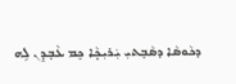ܕܟܵܘܣܵܐ ܕܣܵܒ݂ܬܝܼ ܝܲܪܝܼܟ̣ܵܐ ܟܸܡ ܥܵܒ݂ܕܸܢ ܠܹܗ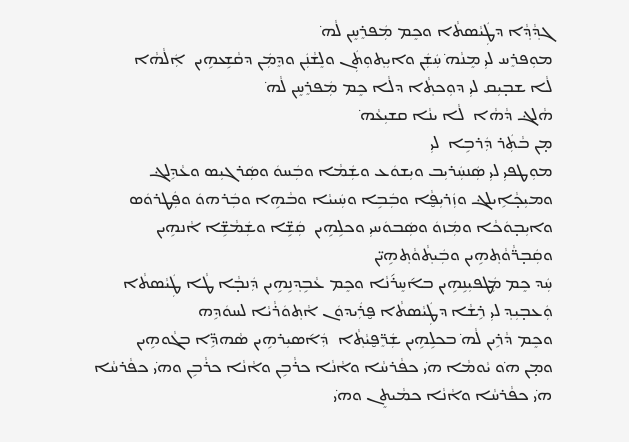ܓܕ݂ܵܕ݂ܵܐ ܕܛܲܝܵܣܬܵܐ ܘܟܸܡ ܡܲܦܪܸܚܸܢ ܠܵܗ݁
ܡܘܼܦܪܸܚ ܠܝܼ ܡܸܢܵܗ݁ ܚܲܫܲܢ ܘܐܝܼܬ݂ܘܼܬܲܢ ܘܠܸܫܵܢܲܢ ܘܕܸܡܲܢ ܕܩܵܫܹܥܗܹܝܢ  ܐܲܠܵܗܵܐ
ܠܵܐ ܫܒ̣ܝܼܩ ܠܝܼ ܕܘܼܟܬ݂ܵܐ ܕܠܵܐ ܟܸܡ ܡܲܦܪܸܚܸܢ ܠܵܗ݁
ܗܵܠܔ ܕܵܗܵܐ  ܠܵܐ ܝܢܵܐ ܩܫܝܼܥܵܗ݁
ܡ̣ܢ ܒܵܬܲܪ ܕܲܪܒܹܐ  ܠܝܼ
ܡܘܼܛܦܝܼ ܠܝܼ ܣܲܢܚܲܪܝܼܒ ܘܝܼܫܘܿܥ ܘܫܲܡܵܐ ܘܒܲܚܘܿ ܘܣܲܪܓܝܼܣ ܘܥܵܕܹܠܔ ܘܡܝܼܟ̣ܵܐܹܝܠܔ ܘܙܲܪܝܼܦ̮ܵܐ ܘܒܲܒܹܐ ܘܚܲܝܝܵܐ ܘܒܵܗܹܐ ܘܒܲܪܗܘܿ ܘܦܲܛܪܘܿܣ ܘܐܝܼܒ̣ܘܿܟܵܐ ܘܡܲܙܘܿ ܘܣܲܒܘܿܚܝܼ ܘܟܠܹܗܹܝܢ  ܩܲܫܹ̈ܐ ܘܫܲܡܵܫܹ̈ܐ ܐܵܢܗܹܝܢ ܘܩܲܒ̣ܪ̈ܵܘܵܬ݂ܗܹܝܢ ܘܒܲܝܬ݂ܵܘܵܬ݂ܗܹܝ̈ܢ
ܚܲܕ ܟܸܡ ܡܲܛܦܝܼܢܹܗܹܝܢ ܒܐ݇ܚܸܪ݇ܢܵܐ ܘܟܸܡ ܥܵܒܹܕ݂ܢܹܗܹܝܢ ܕܲܢܒ̣ܵܐ ܛܵܐ ܛܲܝܵܣܬܵܐ
ܘܲܥܒ̣ܝܼܕ݂ ܠܝܼ ܪܹܫܵܐ ܕܛܲܝܵܣܬܵܐ ܦ̮ܪܲܝܕܘܿܢ ܐܵܬ݂ܘܿܪܵܝܵܐ ܠܚܘܿܕܹܗ
ܘܟܸܡ ܕܵܪܹܝܢ ܠܵܗ݁ ܒܟܠܹܗܹܝܢ ܫܲܪܸ̈ܦ̮ܝܵܬ݂ܵܐ  ܕܲܐ݇ܣܝܼܪܗܹܝܢ ܣܵܗܕܹ̈ܐ ܒܓܵܘܗܹܝܢ
ܘܡ̣ܢ ܗ݁ܘ ܝܵܘܡܵܐ ܗ݁ܝ ܟܦܵܪܚܵܐ ܘܐܵܢܵܐ ܟܪܵܒܹܢ ܘܐܵܢܵܐ ܟܪܵܒܹܢ ܘܗ݁ܝ ܟܦܵܪܚܵܐ
ܗ݁ܝ ܟܦܵܪܚܵܐ ܘܐܵܢܵܐ ܟܡܵܝܬܸܢ ܘܗ݁ܝ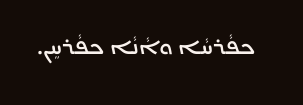ܟܦܵܪܚܵܐ ܘܐܵܢܵܐ ܟܦܵܪܚܸܢ.